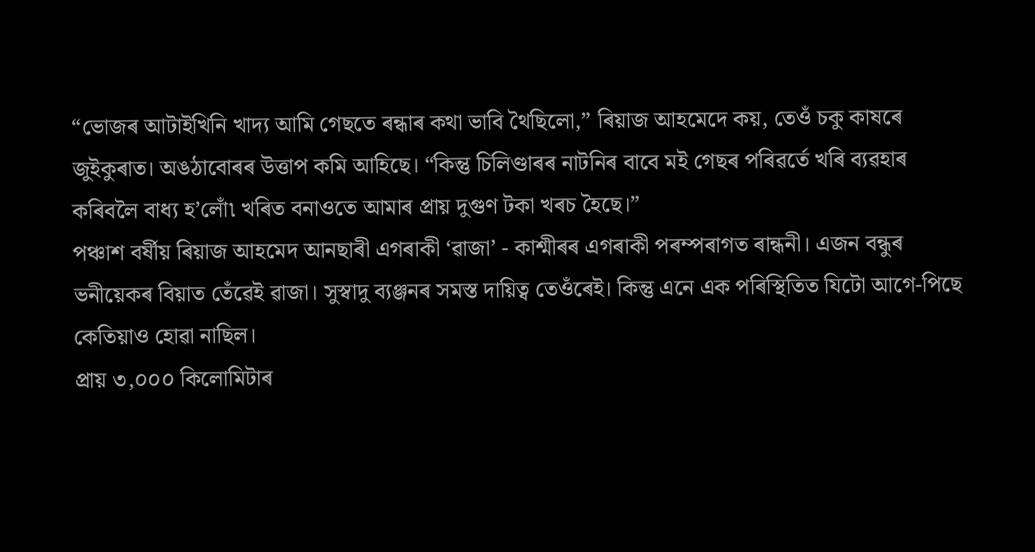“ভোজৰ আটাইখিনি খাদ্য আমি গেছতে ৰন্ধাৰ কথা ভাবি থৈছিলো,” ৰিয়াজ আহমেদে কয়, তেওঁ চকু কাষৰে জুইকুৰাত। অঙঠাবোৰৰ উত্তাপ কমি আহিছে। “কিন্তু চিলিণ্ডাৰৰ নাটনিৰ বাবে মই গেছৰ পৰিৱৰ্তে খৰি ব্যৱহাৰ কৰিবলৈ বাধ্য হ’লোঁ৷ খৰিত বনাওতে আমাৰ প্ৰায় দুগুণ টকা খৰচ হৈছে।”
পঞ্চাশ বৰ্ষীয় ৰিয়াজ আহমেদ আনছাৰী এগৰাকী ‘ৱাজা’ - কাশ্মীৰৰ এগৰাকী পৰম্পৰাগত ৰান্ধনী। এজন বন্ধুৰ ভনীয়েকৰ বিয়াত তেঁৱেই ৱাজা। সুস্বাদু ব্যঞ্জনৰ সমস্ত দায়িত্ব তেওঁৰেই। কিন্তু এনে এক পৰিস্থিতিত যিটো আগে-পিছে কেতিয়াও হোৱা নাছিল।
প্ৰায় ৩,০০০ কিলোমিটাৰ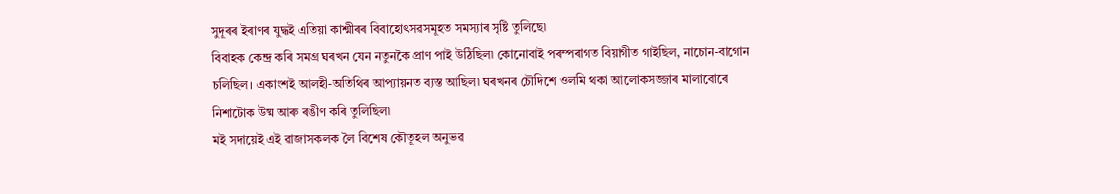সুদূৰৰ ইৰাণৰ যুদ্ধই এতিয়া কাশ্মীৰৰ বিবাহোৎসৱসমূহত সমস্যাৰ সৃষ্টি তুলিছে৷
বিবাহক কেন্দ্ৰ কৰি সমগ্ৰ ঘৰখন যেন নতুনকৈ প্ৰাণ পাই উঠিছিল৷ কোনোবাই পৰম্পৰাগত বিয়াগীত গাইছিল, নাচোন-বাগোন চলিছিল। একাংশই আলহী-অতিথিৰ আপ্যায়নত ব্যস্ত আছিল৷ ঘৰখনৰ চৌদিশে ওলমি থকা আলোকসজ্জাৰ মালাবোৰে নিশাটোক উষ্ম আৰু ৰঙীণ কৰি তুলিছিল৷
মই সদায়েই এই ৱাজাসকলক লৈ বিশেষ কৌতূহল অনুভৱ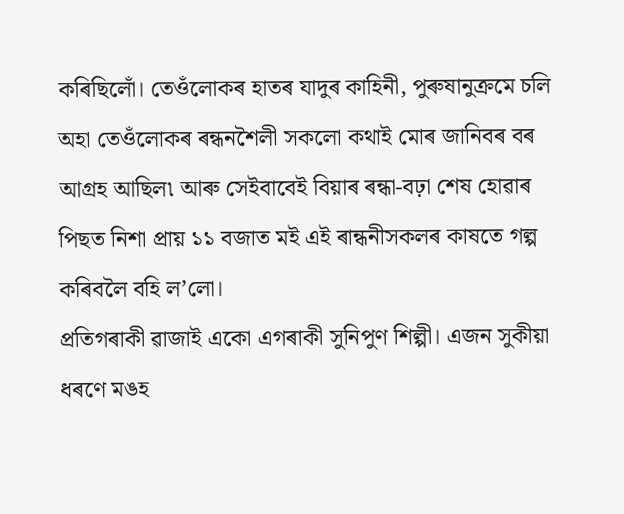কৰিছিলোঁ। তেওঁলোকৰ হাতৰ যাদুৰ কাহিনী, পুৰুষানুক্ৰমে চলি অহা তেওঁলোকৰ ৰন্ধনশৈলী সকলো কথাই মোৰ জানিবৰ বৰ আগ্ৰহ আছিল৷ আৰু সেইবাবেই বিয়াৰ ৰন্ধা-বঢ়া শেষ হোৱাৰ পিছত নিশা প্ৰায় ১১ বজাত মই এই ৰান্ধনীসকলৰ কাষতে গল্প কৰিবলৈ বহি ল’লো।
প্ৰতিগৰাকী ৱাজাই একো এগৰাকী সুনিপুণ শিল্পী। এজন সুকীয়া ধৰণে মঙহ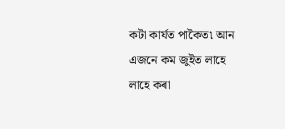কটা কাৰ্যত পাকৈত৷ আন এজনে কম জুইত লাহে লাহে কৰা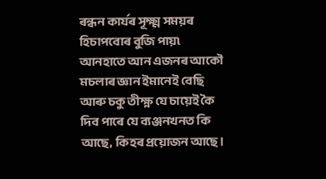ৰন্ধন কাৰ্যৰ সূক্ষ্ম সময়ৰ হিচাপবোৰ বুজি পায়৷ আনহাতে আন এজনৰ আকৌ মচলাৰ জ্ঞান ইমানেই বেছি আৰু চকু তীক্ষ্ণ যে চায়েই কৈ দিব পাৰে যে ব্যঞ্জনখনত কি আছে, কিহৰ প্ৰয়োজন আছে।